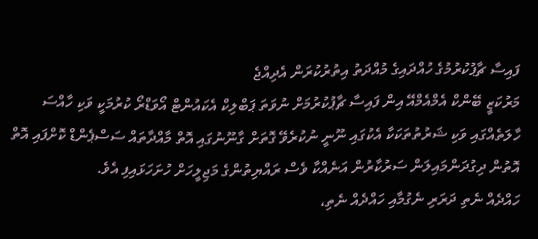ފައިސާ ޗާޕުކުރުމުގެ ހުއްދައިގެ މުއްދަތު އިތުރުކުރަން އެދިއްޖެ
މަރުކަޒީ ބޭންކް އެމްއެމްއޭ އިން ފައިސާ ޗާޕުކުރުމަށް ނުވަތަ ޕަބްލިކް އެކައުންޓް އޯވަޑްރޯ ކުރުމަކީ ވަކި ހާއްސަ ހާލަތެއްގައި ވަކި ޝަރުތުތަކަކާ އެކުގައި ނޫނީ ނުކުރެވޭ ގޮތަށް ގާނޫނުގައި އޮތް މާއްދާތައް ސަސްޕެންޑް ކޮށްފައި އޮތް އޮތުން ދިގުދަންމައިލަން ސަރުކާރުން އަނެއްކާ ވެސް ރައްޔިތުންގެ މަޖިލީހަށް ހުށަހަޅައިފި އެވެ.
ހައްދެއް ނެތި ދަރަރި ނެގުމާއި ހައްދެއް ނެތި،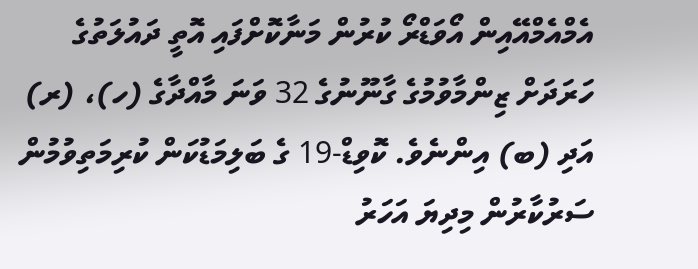އެމްއެމްއޭއިން އޯވަޑްރޯ ކުރުން މަނާކޮށްފައި އޮތީ ދައުލަތުގެ ހަރަދަށް ޒިންމާވުމުގެ ގާނޫނުގެ 32 ވަނަ މާއްދާގެ (ހ)، (ރ) އަދި (ބ) އިންނެވެ. ކޮވިޑް-19 ގެ ބަލިމަޑުކަން ކުރިމަތިވުމުން ސަރުކާރުން މިދިޔަ އަހަރު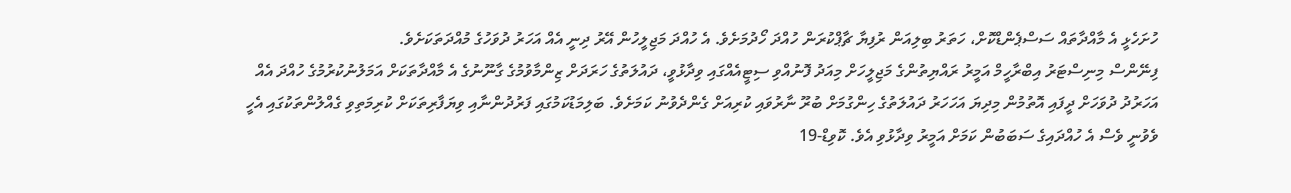ހުށަހެޅީ އެ މާއްދާތައް ސަސްޕެންޑްކޮށް، ހަތަރު ބިލިއަން ރުފިޔާ ޗާޕްކުރަން ހުއްދަ ހޯދުމަށެވެ. އެ ހުއްދަ މަޖިލީހުން އޭރު ދިނީ އެއް އަހަރު ދުވަހުގެ މުއްދަތަކަށެވެ.
ފިނޭންސް މިނިސްޓަރު އިބްރާހީމް އަމީރު ރައްޔިތުންގެ މަޖިލީހަށް މިއަދު ފޮނުއްވި ސިޓީއެއްގައި ވިދާޅުވީ، ދައުލަތުގެ ހަރަދަށް ޒިންމާވުމުގެ ގާނޫނުގެ އެ މާއްދާތަކަށް އަމަލުނުކުރުމުގެ ހުއްދަ އެއް އަހަރުދު ދުވަހަށް ދީފައި އޮތުމުން މިދިޔަ އަހަހަރު ދައުލަތުގެ ހިންގުމަށް ބުރޫ ނާރުވައި ކުރިއަށް ގެންދެވުނު ކަމަށެވެ. ބަލިމަޑުކަމުގައި ފަރުދުންނާއި ވިޔަފާރިތަކަށް ކުރިމަތިވި ގެއްލުންތަކުގައި އެހީ ވެވުނީ ވެސް އެ ހުއްދައިގެ ސަބަބުން ކަމަށް އަމީރު ވިދާޅުވި އެވެ. ކޮވިޑް-19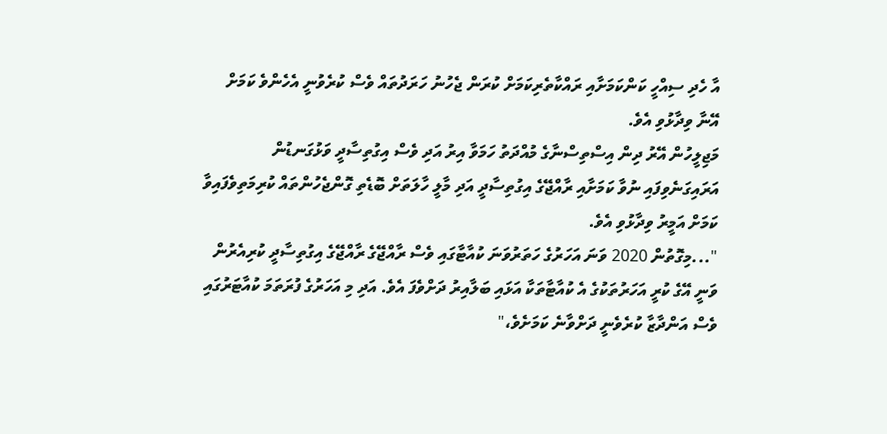އާ ހެދި ސިއްހީ ކަންކަމަށާއި ރައްކާތެރިކަމަށް ކުރަން ޖެހުނު ހަރަދުތައް ވެސް ކުރެވުނީ އެހެންވެ ކަމަށް އޭނާ ވިދާޅުވި އެވެ.
މަޖިލީހުން އޭރު ދިން އިސްތިސްނާގެ މުއްދަތު ހަމަވާ އިރު އަދި ވެސް އިގުތިސާދީ ވަޅުގަނޑުން އަރައިގަނެވިފައި ނުވާ ކަމަށާއި ރާއްޖޭގެ އިގުތިސާދީ އަދި މާލީ ހާލަތަށް ބޮޑެތި ގޮންޖެހުންތައް ކުރިމަތިވެފައިވާ ކަމަށް އަމީރު ވިދާޅުވި އެވެ.
"...މިގޮތުން 2020 ވަނަ އަހަރުގެ ހަތަރުވަނަ ކުއާޓާގައި ވެސް ރާއްޖޭގެ ރާއްޖޭގެ އިގުތިސާދީ ކުރިއެރުން ވަނީ އޭގެ ކުރީ އަހަރުތަކުގެ އެ ކުއާޓާތަކާ އަޅައި ބަލާއިރު ދަށްވެފަ އެވެ. އަދި މި އަހަރުގެ ފުރަތަމަ ކުއާޓަރުގައި ވެސް އަންދާޒާ ކުރެވެނީ ދަށްވާނެ ކަމަށެވެ،"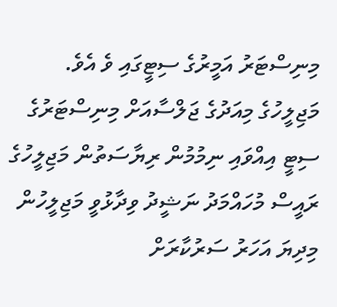މިނިސްޓަރު އަމީރުގެ ސިޓީގައި ވެ އެވެ.
މަޖިލީހުގެ މިއަދުގެ ޖަލްސާއަށް މިނިސްޓަރުގެ ސިޓީ އިއްވައި ނިމުމުން ރިޔާސަތުން މަޖިލީހުގެ ރައީސް މުހައްމަދު ނަޝީދު ވިދާޅުވީ މަޖިލީހުން މިދިޔަ އަހަރު ސަރުކާރަށް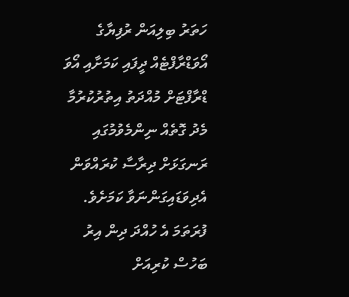ހަތަރު ބިލިއަން ރުފިޔާގެ އޯވަޑްރާފްޓެއް ދީފައި ކަމަށާއި އޯވަ ޑްރާފްޓަށް މުއްދަތު އިތުރުކުރުމާ މެދު ގޮތެއް ނިންމެވުމުގައި ރަނގަޅަށް ދިރާސާ ކުރައްވަން އެދިވަޑައިގަންނަވާ ކަމަށެވެ. ފުރަތަމަ އެ ހުއްދަ ދިން އިރު ބަހުސް ކުރިއަށް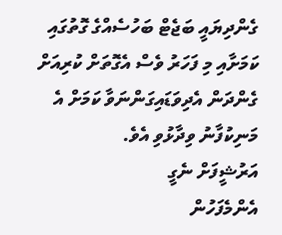ގެންދިޔައީ ބަޖެޓް ބަހުސެއްގެ ގޮތުގައި ކަމަށާއި މި ފަހަރު ވެސް އެގޮތަށް ކުރިއަށް ގެންދަން އެދިވަޑައިގަންނަވާ ކަމަށް އެ މަނިކުފާނު ވިދާޅުވި އެވެ.
އަރުޝީފަށް ނެގީ
އެންމެފަހުން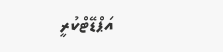އަޕްޑޭޓްކުރީ